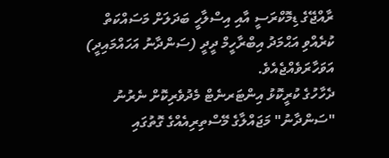ރާއްޖޭގެ ޑިމޮކްރަސީ އާއި އިސްލާހީ ބަދަލަށް މަސައްކަތް ކުރެއްވި އަޙްމަދު އިބްރާހީމް ދީދީ (ސަންދާނު އަހައްމައިދީ) އަވަހާރަވެއްޖެއެވެ.
ދެހާހުގެ ކުރީކޮޅު އިންޓަރނެޓް މެދުވެރިކޮށް ނެރުނު "ސަންދާނު" މަޖައްލާގެ މޭސްތިރިއެއްގެ ގޮތުގައި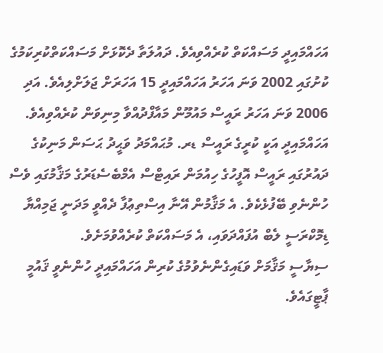އަހައްމައިދީ މަސައްކަތް ކުރެއްވިއެވެ. ދައުލަތާ ދެކޮޅަށް މަސައްކަތްކުރިކަމުގެ ކުށުގައި 2002 ވަނަ އަހަރު އަހައްމައިދީ 15 އަހަރަށް ޖަލަށްލިއެވެ. އަދި 2006 ވަނަ އަހަރު ރައީސް މައުމޫން މައާފްދުއްވާ މިނިވަން ކުރެއްވިއެވެ.
އަހައްމައިދީ އަކީ ކުރީގެ ރައީސް ޑރ. މުޙައްމަދު ވަޙީދު ޙަސަން މަނިކުގެ ދައުރުގައި ރައީސް އޮފީހުގެ ހިއުމަން ރައިޓްސް އެމްބެސެޑަރުގެ މަޤާމުގައި ވެސް ހުންނެވި ބޭފުޅެކެވެ. އެ މަޤާމުން އޭނާ އިސްތިޢުފާ ދެއްވީ މަދަނީ ޖަމިއްޔާ ޑިމޮކްރަސީ ލެބް އުފައްދަވައި، އެ މަސައްކަތް ކުރެއްވުމަށެވެ.
ސިޔާސީ މަޤާމަށް ވަޑައިގެންނެވުމުގެ ކުރިން އަހައްމައިދީ ހުންނެވީ ޤައުމީ ޕާޓީގައެވެ.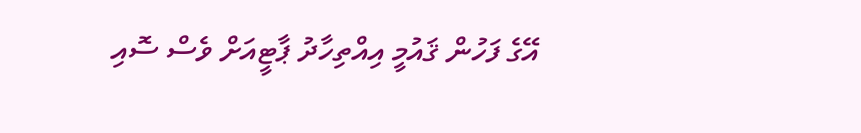އޭގެ ފަހުން ޤައުމީ އިއްތިހާދު ޕާޓީއަށް ވެސް ސޮއި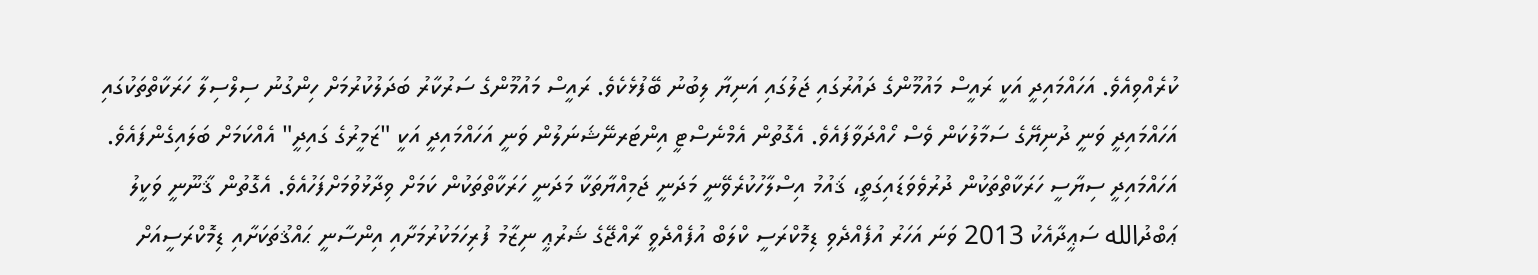ކުރެއްވިއެވެ. އަހައްމައިދީ އަކީ ރައީސް މައުމޫންގެ ދައުރުގައި ޖަލުގައި އަނިޔާ ލިބުނު ބޭފުޅެކެވެ. ރައީސް މައުމޫންގެ ސަރުކާރު ބަދަލުކުރުމަށް ހިންގުނު ސިލްސިލާ ހަރަކާތްތަކުގައި އަހައްމައިދީ ވަނީ ދުނިޔޭގެ ސަމާލުކަން ވެސް ހޯއްދަވާފައެވެ. އެގޮތުން އެމްނެސްޓީ އިންޓަރނޭޝަނަލުން ވަނީ އަހައްމައިދީ އަކީ "ޒަމީރުގެ ގައިދީ" އެއްކަމަށް ބަލައިގެންފައެވެ.
އަހައްމައިދީ ސިޔާސީ ހަރަކާތްތަކުން ދުރުވެވަޑައިގަތީ، ޤައުމު އިސްލާހުކުރެވޭނީ މަދަނީ ޖަމިއްޔާތަކާ މަދަނީ ހަރަކާތްތަކުން ކަމަށް ވިދާޅުވުމަށްފަހުއެވެ. އެގޮތުން ޤާނޫނީ ވަކީލު ޢަބްދުالله ސަޢީދާއެކު 2013 ވަނަ އަހަރު އުފެއްދެވި ޑިމޮކްރަސީ ކްލަބް އުފެއްދެވީ ރާއްޖޭގެ ޝަރުޢީ ނިޒާމު ފުރިހަމަކުރުމަށާއި އިންސާނީ ޙައްޤުތަކަށާއި ޑިމޮކްރަސީއަށް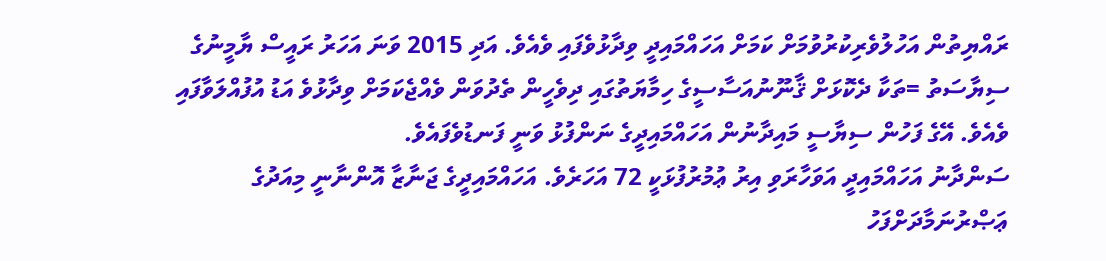ރައްޔިތުން އަހުލުވެރިކުރުވުމަށް ކަމަށް އަހައްމައިދީ ވިދާޅުވެފައި ވެއެވެ. އަދި 2015 ވަނަ އަހަރު ރައީސް ޔާމީނުގެ ސިޔާސަތު =ތަކާ ދެކޮޅަށް ޤާނޫނުއަސާސީގެ ހިމާޔަތުގައި ދިވެހީން ތެދުވަން ވެއްޖެކަމަށް ވިދާޅުވެ އަޑު އުފުއްލަވާފައި ވެއެވެ. އޭގެ ފަހުން ސިޔާސީ މައިދާނުން އަހައްމައިދީގެ ނަންފުޅު ވަނީ ފަނޑުވެފައެވެ.
ސަންދާނު އަހައްމައިދީ އަވަހާރަވި އިރު ޢުމުރުފުޅަކީ 72 އަހަރެވެ. އަހައްމައިދީގެ ޖަނާޒާ އޮންނާނީ މިއަދުގެ ޢަޞްރުނަމާދަށްފަހު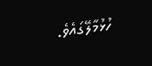ހުޅުމާލޭގައެވެ.